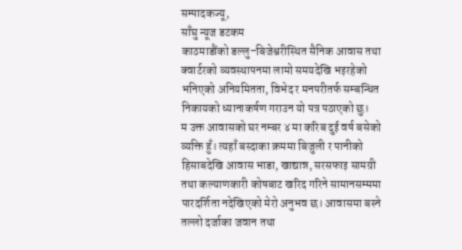सम्पादकज्यू,
साँघु न्यूज डटकम
काठमाडौंको डल्लु–बिजेश्वरीस्थित सैनिक आवास तथा क्वार्टरको व्यवस्थापनमा लामो समयदेखि भइरहेको भनिएको अनियमितता, विभेद र मनपरीतर्फ सम्बन्धित निकायको ध्यानाकर्षण गराउन यो पत्र पठाएको छु।
म उक्त आवासको घर नम्बर ४ मा करिब दुई वर्ष बसेको व्यक्ति हुँ। त्यहाँ बस्दाका क्रममा बिजुली र पानीको हिसाबदेखि आवास भाडा, खाद्यान्न, सरसफाइ सामग्री तथा कल्याणकारी कोषबाट खरिद गरिने सामानसम्ममा पारदर्शिता नदेखिएको मेरो अनुभव छ। आवासमा बस्ने तल्लो दर्जाका जवान तथा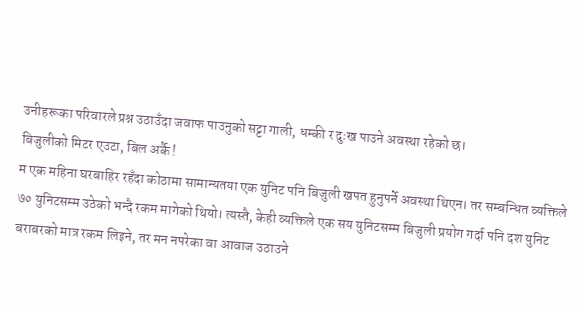उनीहरूका परिवारले प्रश्न उठाउँदा जवाफ पाउनुको सट्टा गाली, धम्की र दुःख पाउने अवस्था रहेको छ।
बिजुलीको मिटर एउटा, बिल अर्कै !
म एक महिना घरबाहिर रहँदा कोठामा सामान्यतया एक युनिट पनि बिजुली खपत हुनुपर्ने अवस्था थिएन। तर सम्बन्धित व्यक्तिले ७० युनिटसम्म उठेको भन्दै रकम मागेको थियो। त्यस्तै, केही व्यक्तिले एक सय युनिटसम्म बिजुली प्रयोग गर्दा पनि दश युनिट बराबरको मात्र रकम लिइने, तर मन नपरेका वा आवाज उठाउने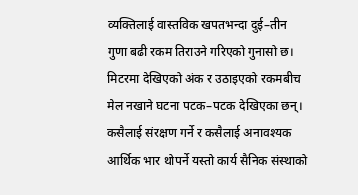व्यक्तिलाई वास्तविक खपतभन्दा दुई–तीन गुणा बढी रकम तिराउने गरिएको गुनासो छ।
मिटरमा देखिएको अंक र उठाइएको रकमबीच मेल नखाने घटना पटक–पटक देखिएका छन्। कसैलाई संरक्षण गर्ने र कसैलाई अनावश्यक आर्थिक भार थोपर्ने यस्तो कार्य सैनिक संस्थाको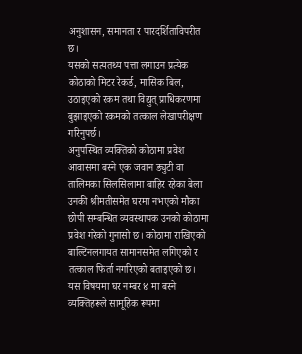अनुशासन, समानता र पारदर्शिताविपरीत छ।
यसको सत्यतथ्य पत्ता लगाउन प्रत्येक कोठाको मिटर रेकर्ड, मासिक बिल, उठाइएको रकम तथा विद्युत् प्राधिकरणमा बुझाइएको रकमको तत्काल लेखापरीक्षण गरिनुपर्छ।
अनुपस्थित व्यक्तिको कोठामा प्रवेश
आवासमा बस्ने एक जवान ड्युटी वा तालिमका सिलसिलामा बाहिर रहेका बेला उनकी श्रीमतीसमेत घरमा नभएको मौका छोपी सम्बन्धित व्यवस्थापक उनको कोठामा प्रवेश गरेको गुनासो छ। कोठामा राखिएको बाल्टिनलगायत सामानसमेत लगिएको र तत्काल फिर्ता नगरिएको बताइएको छ।
यस विषयमा घर नम्बर ४ मा बस्ने व्यक्तिहरूले सामूहिक रूपमा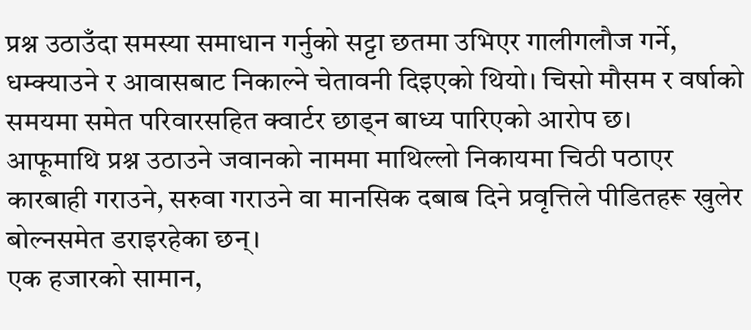प्रश्न उठाउँदा समस्या समाधान गर्नुको सट्टा छतमा उभिएर गालीगलौज गर्ने, धम्क्याउने र आवासबाट निकाल्ने चेतावनी दिइएको थियो। चिसो मौसम र वर्षाको समयमा समेत परिवारसहित क्वार्टर छाड्न बाध्य पारिएको आरोप छ।
आफूमाथि प्रश्न उठाउने जवानको नाममा माथिल्लो निकायमा चिठी पठाएर कारबाही गराउने, सरुवा गराउने वा मानसिक दबाब दिने प्रवृत्तिले पीडितहरू खुलेर बोल्नसमेत डराइरहेका छन्।
एक हजारको सामान,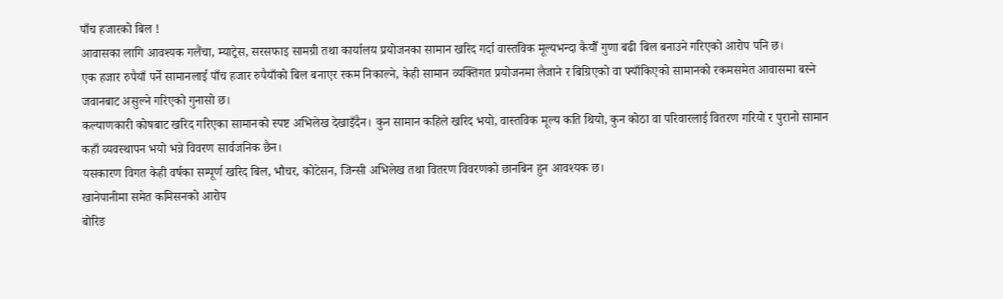पाँच हजारको बिल !
आवासका लागि आवश्यक गलैंचा, म्याट्रेस, सरसफाइ सामग्री तथा कार्यालय प्रयोजनका सामान खरिद गर्दा वास्तविक मूल्यभन्दा कैयौँ गुणा बढी बिल बनाउने गरिएको आरोप पनि छ।
एक हजार रुपैयाँ पर्ने सामानलाई पाँच हजार रुपैयाँको बिल बनाएर रकम निकाल्ने, केही सामान व्यक्तिगत प्रयोजनमा लैजाने र बिग्रिएको वा फ्याँकिएको सामानको रकमसमेत आवासमा बस्ने जवानबाट असुल्ने गरिएको गुनासो छ।
कल्याणकारी कोषबाट खरिद गरिएका सामानको स्पष्ट अभिलेख देखाइँदैन। कुन सामान कहिले खरिद भयो, वास्तविक मूल्य कति थियो, कुन कोठा वा परिवारलाई वितरण गरियो र पुरानो सामान कहाँ व्यवस्थापन भयो भन्ने विवरण सार्वजनिक छैन।
यसकारण विगत केही वर्षका सम्पूर्ण खरिद बिल, भौचर, कोटेसन, जिन्सी अभिलेख तथा वितरण विवरणको छानबिन हुन आवश्यक छ।
खानेपानीमा समेत कमिसनको आरोप
बोरिङ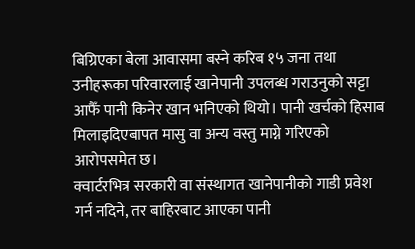बिग्रिएका बेला आवासमा बस्ने करिब १५ जना तथा उनीहरूका परिवारलाई खानेपानी उपलब्ध गराउनुको सट्टा आफैँ पानी किनेर खान भनिएको थियो। पानी खर्चको हिसाब मिलाइदिएबापत मासु वा अन्य वस्तु माग्ने गरिएको आरोपसमेत छ।
क्वार्टरभित्र सरकारी वा संस्थागत खानेपानीको गाडी प्रवेश गर्न नदिने, तर बाहिरबाट आएका पानी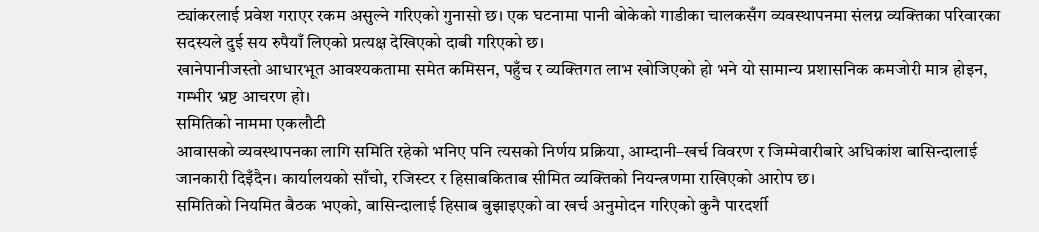ट्यांकरलाई प्रवेश गराएर रकम असुल्ने गरिएको गुनासो छ। एक घटनामा पानी बोकेको गाडीका चालकसँग व्यवस्थापनमा संलग्न व्यक्तिका परिवारका सदस्यले दुई सय रुपैयाँ लिएको प्रत्यक्ष देखिएको दाबी गरिएको छ।
खानेपानीजस्तो आधारभूत आवश्यकतामा समेत कमिसन, पहुँच र व्यक्तिगत लाभ खोजिएको हो भने यो सामान्य प्रशासनिक कमजोरी मात्र होइन, गम्भीर भ्रष्ट आचरण हो।
समितिको नाममा एकलौटी
आवासको व्यवस्थापनका लागि समिति रहेको भनिए पनि त्यसको निर्णय प्रक्रिया, आम्दानी–खर्च विवरण र जिम्मेवारीबारे अधिकांश बासिन्दालाई जानकारी दिइँदैन। कार्यालयको साँचो, रजिस्टर र हिसाबकिताब सीमित व्यक्तिको नियन्त्रणमा राखिएको आरोप छ।
समितिको नियमित बैठक भएको, बासिन्दालाई हिसाब बुझाइएको वा खर्च अनुमोदन गरिएको कुनै पारदर्शी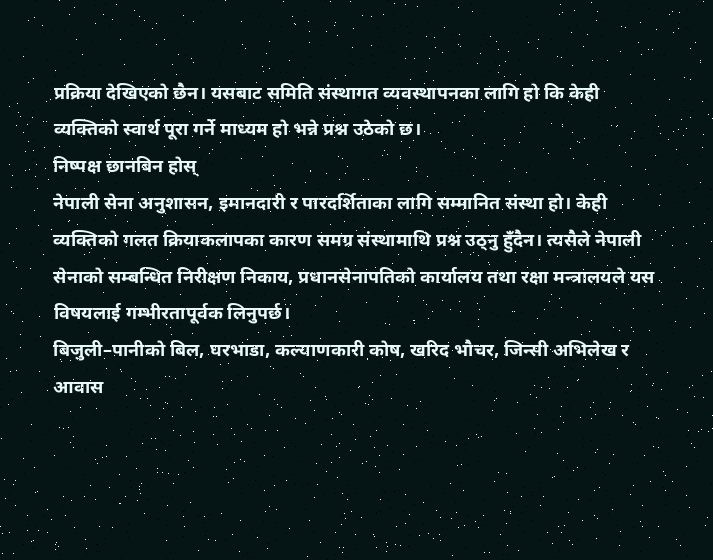प्रक्रिया देखिएको छैन। यसबाट समिति संस्थागत व्यवस्थापनका लागि हो कि केही व्यक्तिको स्वार्थ पूरा गर्ने माध्यम हो भन्ने प्रश्न उठेको छ।
निष्पक्ष छानबिन होस्
नेपाली सेना अनुशासन, इमानदारी र पारदर्शिताका लागि सम्मानित संस्था हो। केही व्यक्तिको गलत क्रियाकलापका कारण समग्र संस्थामाथि प्रश्न उठ्नु हुँदैन। त्यसैले नेपाली सेनाको सम्बन्धित निरीक्षण निकाय, प्रधानसेनापतिको कार्यालय तथा रक्षा मन्त्रालयले यस विषयलाई गम्भीरतापूर्वक लिनुपर्छ।
बिजुली–पानीको बिल, घरभाडा, कल्याणकारी कोष, खरिद भौचर, जिन्सी अभिलेख र आवास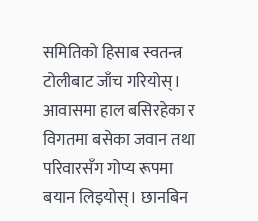समितिको हिसाब स्वतन्त्र टोलीबाट जाँच गरियोस्। आवासमा हाल बसिरहेका र विगतमा बसेका जवान तथा परिवारसँग गोप्य रूपमा बयान लिइयोस्। छानबिन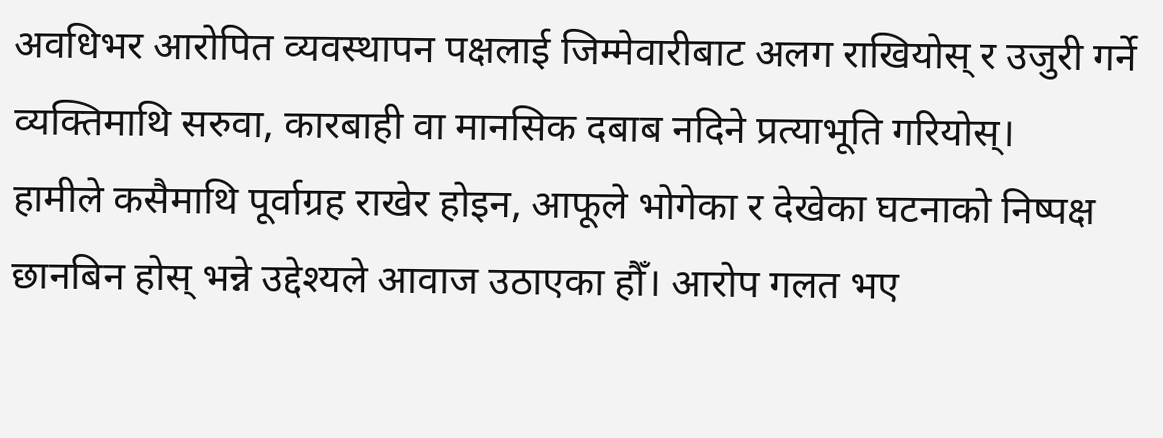अवधिभर आरोपित व्यवस्थापन पक्षलाई जिम्मेवारीबाट अलग राखियोस् र उजुरी गर्ने व्यक्तिमाथि सरुवा, कारबाही वा मानसिक दबाब नदिने प्रत्याभूति गरियोस्।
हामीले कसैमाथि पूर्वाग्रह राखेर होइन, आफूले भोगेका र देखेका घटनाको निष्पक्ष छानबिन होस् भन्ने उद्देश्यले आवाज उठाएका हौँ। आरोप गलत भए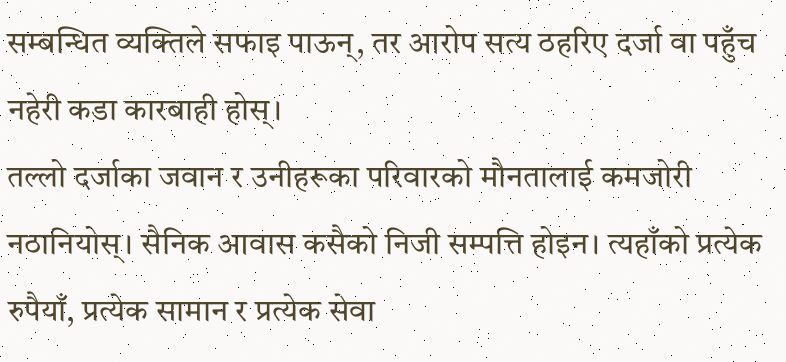सम्बन्धित व्यक्तिले सफाइ पाऊन्, तर आरोप सत्य ठहरिए दर्जा वा पहुँच नहेरी कडा कारबाही होस्।
तल्लो दर्जाका जवान र उनीहरूका परिवारको मौनतालाई कमजोरी नठानियोस्। सैनिक आवास कसैको निजी सम्पत्ति होइन। त्यहाँको प्रत्येक रुपैयाँ, प्रत्येक सामान र प्रत्येक सेवा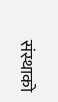संस्थाको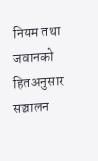नियम तथा जवानको हितअनुसार सञ्चालन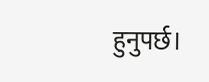हुनुपर्छ।